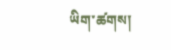ཡིག་ཚགས།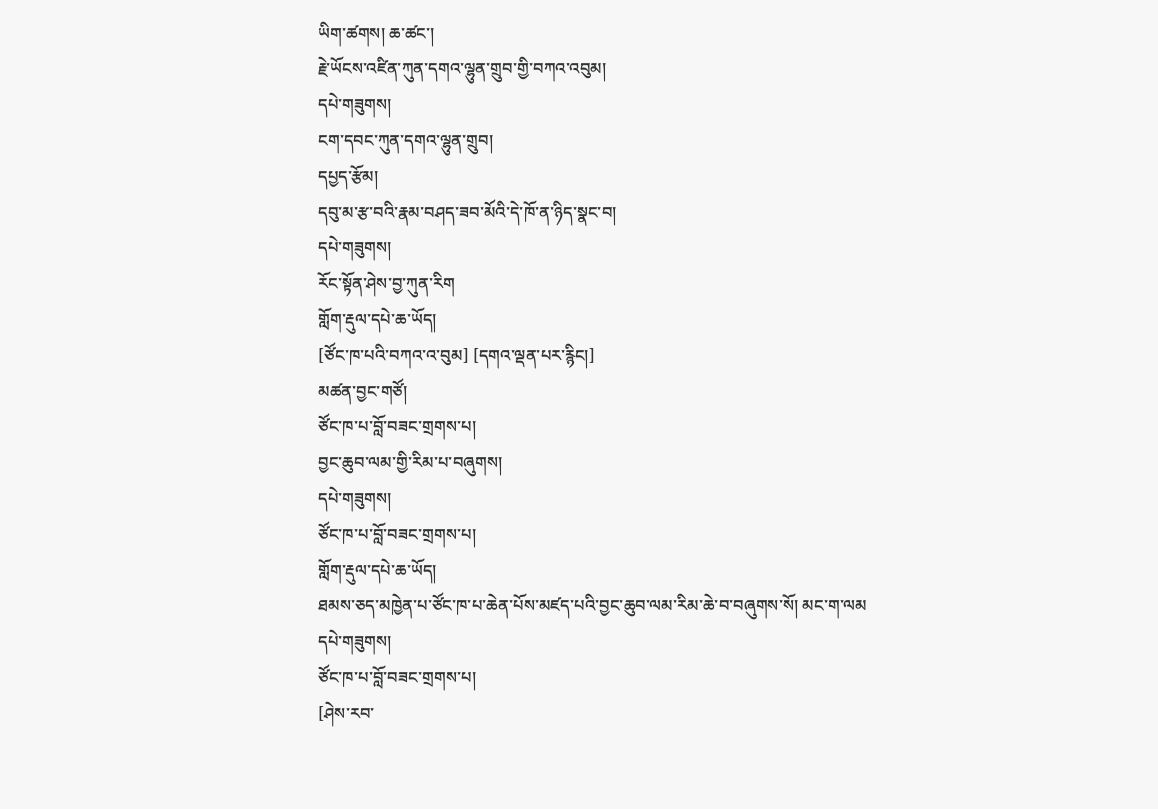ཡིག་ཚགས། ཆ་ཚང་།
རྗེ་ཡོངས་འཛིན་ཀུན་དགའ་ལྷུན་གྲུབ་གྱི་བཀའ་འབུམ།
དཔེ་གཟུགས།
ངག་དབང་ཀུན་དགའ་ལྷུན་གྲུབ།
དཔྱད་རྩོམ།
དབུ་མ་རྩ་བའི་རྣམ་བཤད་ཟབ་མོའི་དེ་ཁོ་ན་ཉིད་སྣང་བ།
དཔེ་གཟུགས།
རོང་སྟོན་ཤེས་བྱ་ཀུན་རིག
གློག་རྡུལ་དཔེ་ཆ་ཡོད།
[ཙོང་ཁ་པའི་བཀའ་འ་བུམ] [དགའ་ལྡན་པར་རྙིང།]
མཚན་བྱང་གཙོ།
ཙོང་ཁ་པ་བློ་བཟང་གྲགས་པ།
བྱང་ཆུབ་ལམ་གྱི་རིམ་པ་བཞུགས།
དཔེ་གཟུགས།
ཙོང་ཁ་པ་བློ་བཟང་གྲགས་པ།
གློག་རྡུལ་དཔེ་ཆ་ཡོད།
ཐམས་ཅད་མཁྱེན་པ་ཙོང་ཁ་པ་ཆེན་པོས་མཛད་པའི་བྱང་ཆུབ་ལམ་རིམ་ཆེ་བ་བཞུགས་སོ། མང་ག་ལམ
དཔེ་གཟུགས།
ཙོང་ཁ་པ་བློ་བཟང་གྲགས་པ།
[ཤེས་རབ་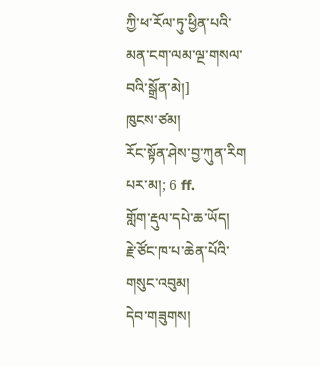ཀྱི་ཕ་རོལ་ཏུ་ཕྱིན་པའི་མན་ངག་ལམ་ལྔ་གསལ་བའི་སྒྲོན་མེ།]
ཁུངས་ཙམ།
རོང་སྟོན་ཤེས་བྱ་ཀུན་རིག
པར་མ།; 6 ff.
གློག་རྡུལ་དཔེ་ཆ་ཡོད།
རྗེ་ཙོང་ཁ་པ་ཆེན་པོའི་གསུང་འབུམ།
དེབ་གཟུགས།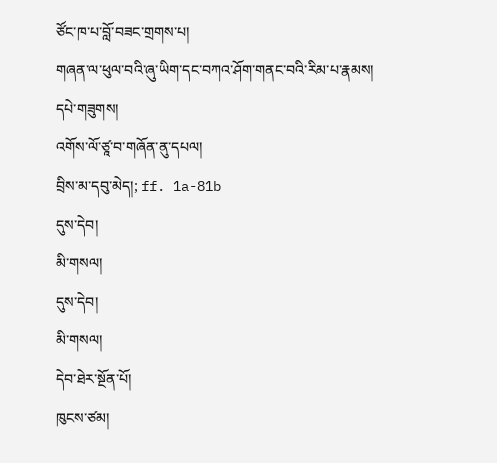ཙོང་ཁ་པ་བློ་བཟང་གྲགས་པ།
གཞན་ལ་ཕུལ་བའི་ཞུ་ཡིག་དང་བཀའ་ཤོག་གནང་བའི་རིམ་པ་རྣམས།
དཔེ་གཟུགས།
འགོས་ལོ་ཙཱ་བ་གཞོན་ནུ་དཔལ།
བྲིས་མ་དབུ་མེད།; ff. 1a-81b
དུས་དེབ།
མི་གསལ།
དུས་དེབ།
མི་གསལ།
དེབ་ཐེར་སྔོན་པོ།
ཁུངས་ཙམ།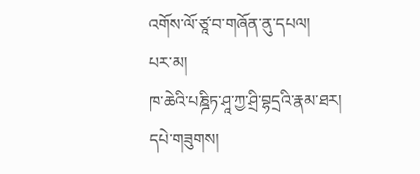འགོས་ལོ་ཙཱ་བ་གཞོན་ནུ་དཔལ།
པར་མ།
ཁ་ཆེའི་པཎྜིཏ་ཤཱ་ཀྱ་ཤྲི་བྷདྲའི་རྣམ་ཐར།
དཔེ་གཟུགས།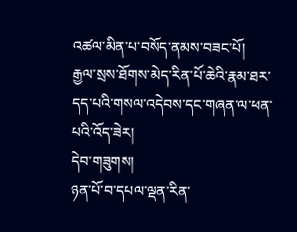འཚལ་མིན་པ་བསོད་ནམས་བཟང་པོ།
རྒྱལ་སྲས་ཐོགས་མེད་རིན་པོ་ཆེའི་རྣམ་ཐར་དད་པའི་གསལ་འདེབས་དང་གཞན་ལ་ཕན་པའི་འོད་ཟེར།
དེབ་གཟུགས།
ཉན་པོ་བ་དཔལ་ལྡན་རིན་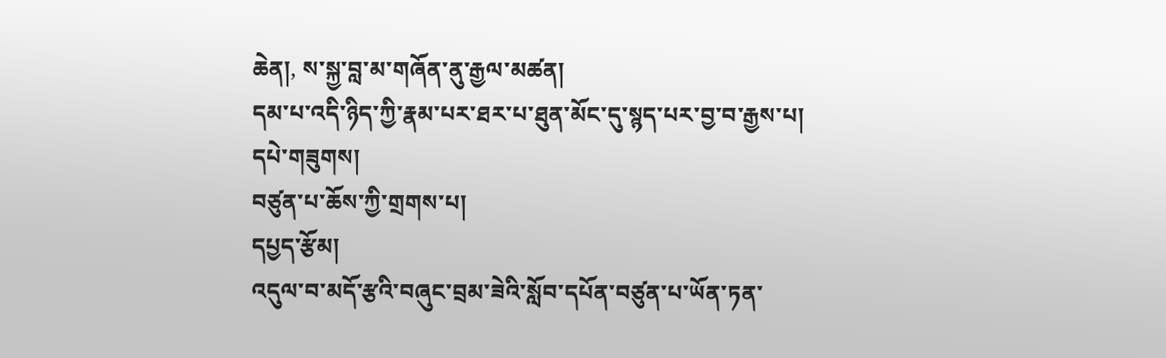ཆེན།, ས་སྐྱ་བླ་མ་གཞོན་ནུ་རྒྱལ་མཚན།
དམ་པ་འདི་ཉིད་ཀྱི་རྣམ་པར་ཐར་པ་ཐུན་མོང་དུ་སྙད་པར་བྱ་བ་རྒྱས་པ།
དཔེ་གཟུགས།
བཙུན་པ་ཆོས་ཀྱི་གྲགས་པ།
དཔྱད་རྩོམ།
འདུལ་བ་མདོ་རྩའི་བཞུང་བྲམ་ཟེའི་སློབ་དཔོན་བཙུན་པ་ཡོན་ཏན་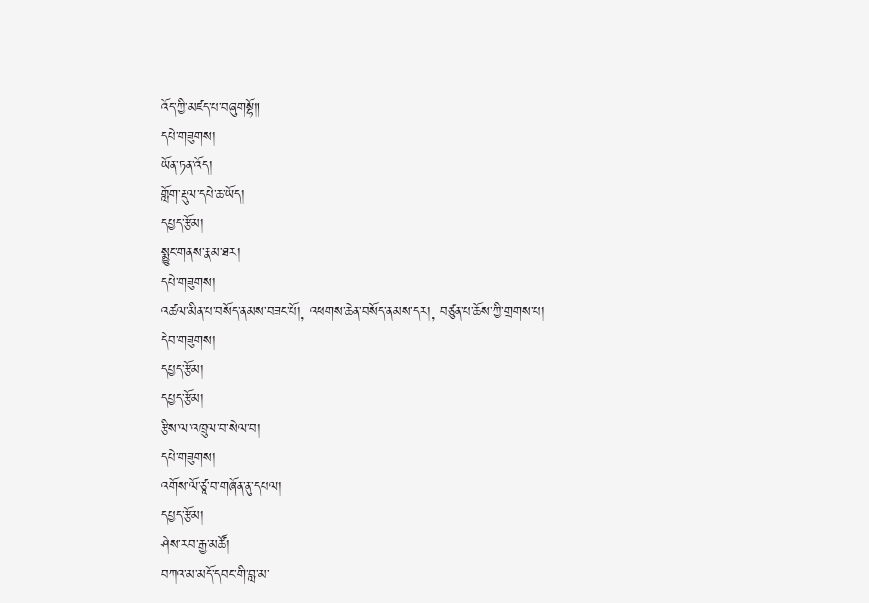འོད་ཀྱི་མཛད་པ་བཞུགསྷོ༎
དཔེ་གཟུགས།
ཡོན་ཏན་འོད།
གློག་རྡུལ་དཔེ་ཆ་ཡོད།
དཔྱད་རྩོམ།
སྨྱུང་གནས་རྣམ་ཐར།
དཔེ་གཟུགས།
འཚལ་མིན་པ་བསོད་ནམས་བཟང་པོ།, འཕགས་ཆེན་བསོད་ནམས་དར།, བཙུན་པ་ཆོས་ཀྱི་གྲགས་པ།
དེབ་གཟུགས།
དཔྱད་རྩོམ།
དཔྱད་རྩོམ།
རྩིས་ལ་འཁྲུལ་བ་སེལ་བ།
དཔེ་གཟུགས།
འགོས་ལོ་ཙཱ་བ་གཞོན་ནུ་དཔལ།
དཔྱད་རྩོམ།
ཤེས་རབ་རྒྱ་མཚོ།
བཀའ་མ་མདོ་དབང་གི་བླ་མ་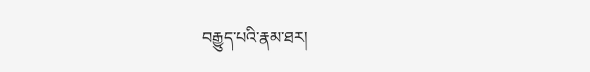བརྒྱུད་པའི་རྣམ་ཐར།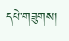དཔེ་གཟུགས།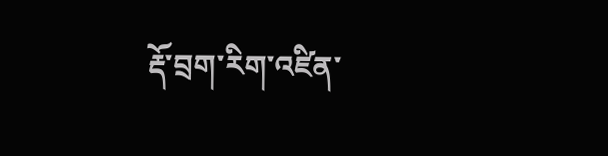རྡོ་བྲག་རིག་འཛིན་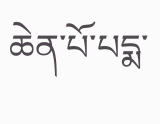ཆེན་པོ་པདྨ་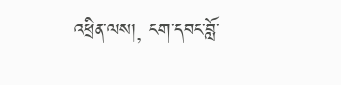འཕྲིན་ལས།, ངག་དབང་བློ་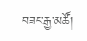བཟང་རྒྱ་མཚོ།